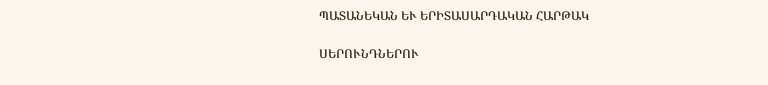ՊԱՏԱՆԵԿԱՆ ԵՒ ԵՐԻՏԱՍԱՐԴԱԿԱՆ ՀԱՐԹԱԿ

ՍԵՐՈՒՆԴՆԵՐՈՒ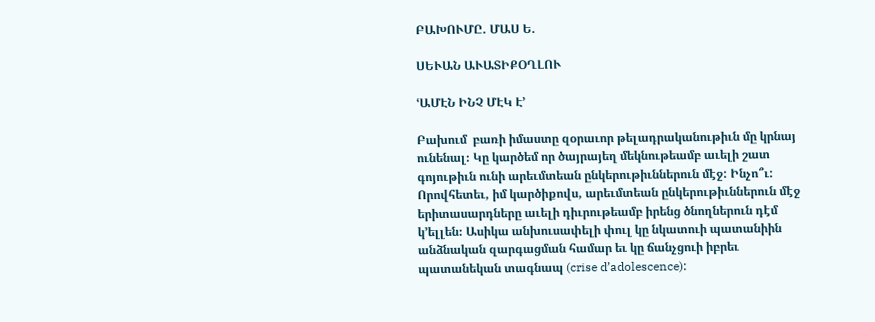ԲԱԽՈՒՄԸ. ՄԱՍ Ե.

ՍԵՒԱՆ ԱՒԱՏԻՔՕՂԼՈՒ

ՙԱՄԷՆ ԻՆՉ ՄԷԿ Է՚

Բախում  բառի իմաստը զօրաւոր թելադրականութիւն մը կրնայ ունենալ։ Կը կարծեմ որ ծայրայեղ մեկնութեամբ աւելի շատ գոյութիւն ունի արեւմտեան ընկերութիւններուն մէջ: Ինչո՞ւ: Որովհետեւ, իմ կարծիքովս, արեւմտեան ընկերութիւններուն մէջ երիտասարդները աւելի դիւրութեամբ իրենց ծնողներուն դէմ կ’ելլեն։ Ասիկա անխուսափելի փուլ կը նկատուի պատանիին անձնական զարգացման համար եւ կը ճանչցուի իբրեւ պատանեկան տագնապ (crise d’adolescence):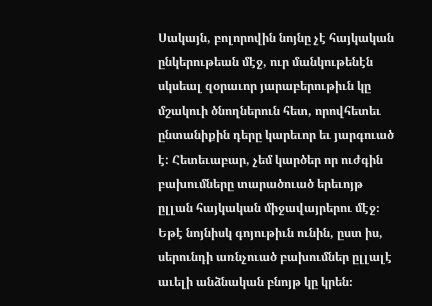Սակայն, բոլորովին նոյնը չէ հայկական ընկերութեան մէջ, ուր մանկութենէն սկսեալ զօրաւոր յարաբերութիւն կը մշակուի ծնողներուն հետ, որովհետեւ ընտանիքին դերը կարեւոր եւ յարգուած է: Հետեւաբար, չեմ կարծեր որ ուժգին բախումները տարածուած երեւոյթ ըլլան հայկական միջավայրերու մէջ։ Եթէ նոյնիսկ գոյութիւն ունին, ըստ իս, սերունդի առնչուած բախումներ ըլլալէ աւելի անձնական բնոյթ կը կրեն։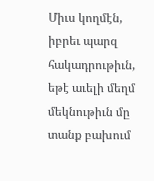Միւս կողմէն, իբրեւ պարզ հակադրութիւն, եթէ աւելի մեղմ մեկնութիւն մը տանք բախում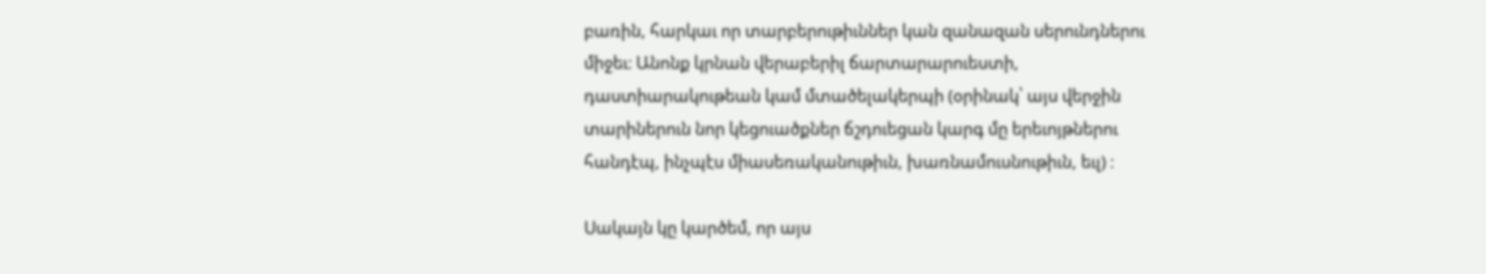բառին, հարկաւ որ տարբերութիւններ կան զանազան սերունդներու միջեւ։ Անոնք կրնան վերաբերիլ ճարտարարուեստի, դաստիարակութեան կամ մտածելակերպի (օրինակ՝ այս վերջին տարիներուն նոր կեցուածքներ ճշդուեցան կարգ մը երեւոյթներու հանդէպ, ինչպէս միասեռականութիւն, խառնամուսնութիւն, եւլ) ։

Սակայն կը կարծեմ, որ այս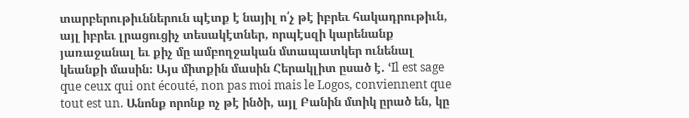տարբերութիւններուն պէտք է նայիլ ո՛չ թէ իբրեւ հակադրութիւն, այլ իբրեւ լրացուցիչ տեսակէտներ, որպէսզի կարենանք յառաջանալ եւ քիչ մը ամբողջական մտապատկեր ունենալ կեանքի մասին։ Այս միտքին մասին Հերակլիտ ըսած է. ՙIl est sage que ceux qui ont écouté, non pas moi mais le Logos, conviennent que tout est un. Անոնք որոնք ոչ թէ ինծի, այլ Բանին մտիկ ըրած են, կը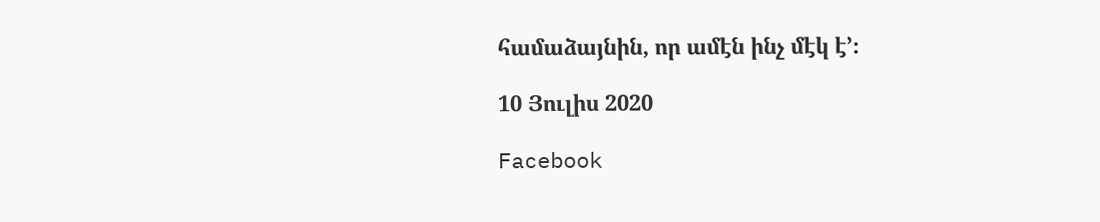համաձայնին, որ ամէն ինչ մէկ է՚։

10 Յուլիս 2020

Facebook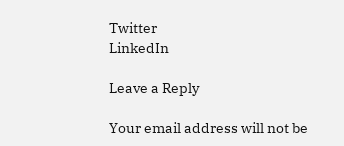Twitter
LinkedIn

Leave a Reply

Your email address will not be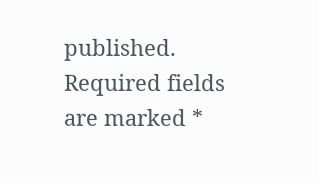published. Required fields are marked *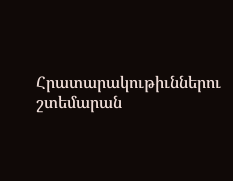Հրատարակութիւններու շտեմարան